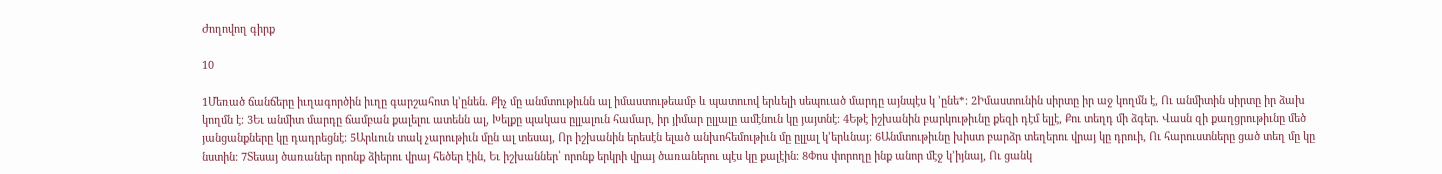Ժողովող գիրք

10

1Մեռած ճանճերը իւղագործին իւղը գարշահոտ կ’ընեն. Քիչ մը անմտութիւնն ալ իմաստութեամբ և պատուով երևելի սեպուած մարդը այնպէս կ ’ընե*։ 2Իմաստունին սիրտը իր աջ կողմն է, Ու անմիտին սիրտը իր ձախ կողմն է։ 3Եւ անմիտ մարդը ճամբան քալելու ատենն ալ, Խելքը պակաս ըլլալուն համար, իր յիմար ըլլալը ամէնուն կը յայտնէ։ 4Եթէ իշխանին բարկութիւնը քեզի դէմ ելլէ, Քու տեղդ մի ձգեր. Վասն զի քաղցրութիւնը մեծ յանցանքները կը դադրեցնէ։ 5Արևուն տակ չարութիւն մըն ալ տեսայ, Որ իշխանին երեսէն ելած անխոհեմութիւն մը ըլլալ կ’երևնայ։ 6Անմտութիւնը խիստ բարձր տեղերու վրայ կը դրուի, Ու հարուստները ցած տեղ մը կը նստին։ 7Տեսայ ծառաներ որոնք ձիերու վրայ հեծեր էին, Եւ իշխաններ՝ որոնք երկրի վրայ ծառաներու պէս կը քալէին։ 8Փոս փորողը ինք անոր մէջ կ’իյնայ, Ու ցանկ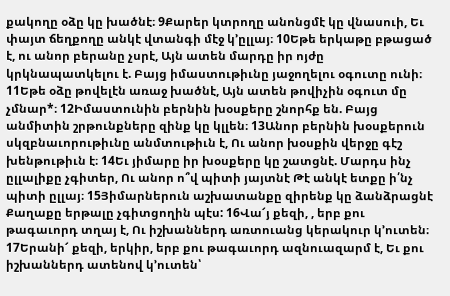քակողը օձը կը խածնէ։ 9Քարեր կտրողը անոնցմէ կը վնասուի, Եւ փայտ ճեղքողը անկէ վտանգի մէջ կ’ըլլայ։ 10Եթե երկաթը բթացած է, ու անոր բերանը չսրէ, Այն ատեն մարդը իր ոյժը կրկնապատկելու է. Բայց իմաստութիւնը յաջողելու օգուտը ունի։ 11Եթե օձը թովելէն առաջ խածնէ, Այն ատեն թովիչին օգուտ մը չմնար*։ 12Իմաստունին բերնին խօսքերը շնորհք են. Բայց անմիտին շրթունքները զինք կը կլլեն։ 13Անոր բերնին խօսքերուն սկզբնաւորութիւնը անմտութիւն է, Ու անոր խօսքին վերջը գէշ խենթութիւն է։ 14Եւ յիմարը իր խօսքերը կը շատցնէ. Մարդս ինչ ըլլալիքը չգիտեր, Ու անոր ո՞վ պիտի յայտնէ Թէ անկէ ետքը ի՛նչ պիտի ըլլայ։ 15Յիմարներուն աշխատանքը զիրենք կը ձանձրացնէ Քաղաքը երթալը չգիտցողին պէս: 16Վա՜յ քեզի, , երբ քու թագաւորդ տղայ է, Ու իշխաններդ առտուանց կերակուր կ’ուտեն։ 17Երանի՜ քեզի, երկիր, երբ քու թագաւորդ ազնուազարմ է, Եւ քու իշխաններդ ատենով կ’ուտեն՝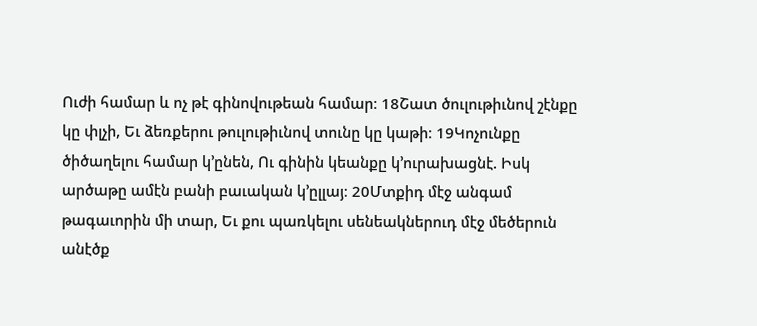Ուժի համար և ոչ թէ գինովութեան համար։ 18Շատ ծուլութիւնով շէնքը կը փլչի, Եւ ձեռքերու թուլութիւնով տունը կը կաթի։ 19Կոչունքը ծիծաղելու համար կ’ընեն, Ու գինին կեանքը կ’ուրախացնէ. Իսկ արծաթը ամէն բանի բաւական կ’ըլլայ։ 20Մտքիդ մէջ անգամ թագաւորին մի տար, Եւ քու պառկելու սենեակներուդ մէջ մեծերուն անէծք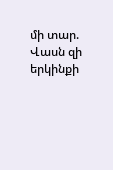մի տար. Վասն զի երկինքի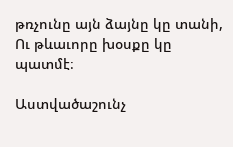թռչունը այն ձայնը կը տանի, Ու թևաւորը խօսքը կը պատմէ։

Աստվածաշունչ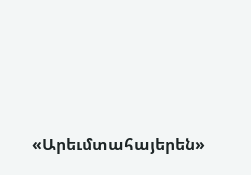«Արեւմտահայերեն»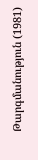Թարգմանություն (1981)